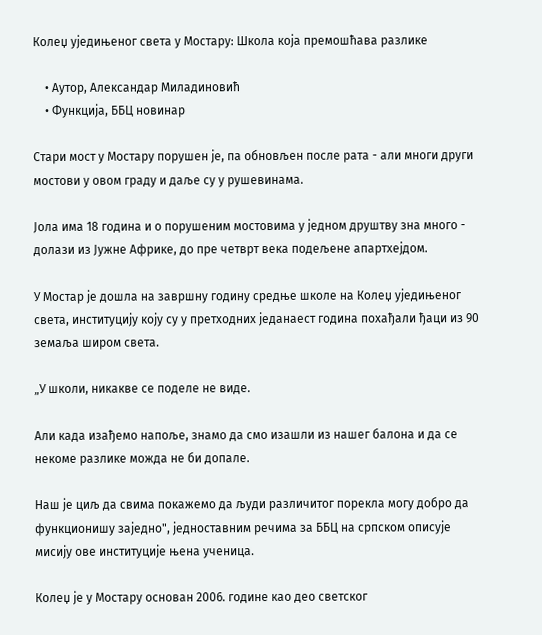Колеџ уједињеног света у Мостару: Школа која премошћава разлике

    • Аутор, Александар Миладиновић
    • Функција, ББЦ новинар

Стари мост у Мостару порушен је, па обновљен после рата - али многи други мостови у овом граду и даље су у рушевинама.

Јола има 18 година и о порушеним мостовима у једном друштву зна много - долази из Јужне Африке, до пре четврт века подељене апартхејдом.

У Мостар је дошла на завршну годину средње школе на Колеџ уједињеног света, институцију коју су у претходних једанаест година похађали ђаци из 90 земаља широм света.

„У школи, никакве се поделе не виде.

Али када изађемо напоље, знамо да смо изашли из нашег балона и да се некоме разлике можда не би допале.

Наш је циљ да свима покажемо да људи различитог порекла могу добро да функционишу заједно", једноставним речима за ББЦ на српском описује мисију ове институције њена ученица.

Колеџ је у Мостару основан 2006. године као део светског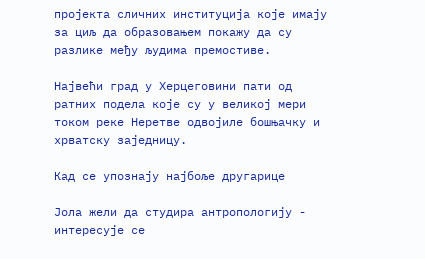пројекта сличних институција које имају за циљ да образовањем покажу да су разлике међу људима премостиве.

Највећи град у Херцеговини пати од ратних подела које су у великој мери током реке Неретве одвојиле бошњачку и хрватску заједницу.

Кад се упознају најбоље другарице

Јола жели да студира антропологију - интересује се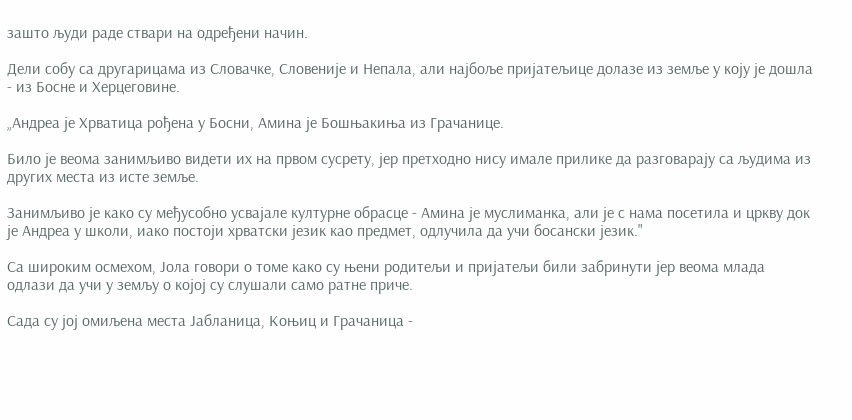зашто људи раде ствари на одређени начин.

Дели собу са другарицама из Словачке, Словеније и Непала, али најбоље пријатељице долазе из земље у коју је дошла - из Босне и Херцеговине.

„Андреа је Хрватица рођена у Босни, Амина је Бошњакиња из Грачанице.

Било је веома занимљиво видети их на првом сусрету, јер претходно нису имале прилике да разговарају са људима из других места из исте земље.

Занимљиво је како су међусобно усвајале културне обрасце - Амина је муслиманка, али је с нама посетила и цркву док је Андреа у школи, иако постоји хрватски језик као предмет, одлучила да учи босански језик."

Са широким осмехом, Јола говори о томе како су њени родитељи и пријатељи били забринути јер веома млада одлази да учи у земљу о којој су слушали само ратне приче.

Сада су јој омиљена места Јабланица, Коњиц и Грачаница -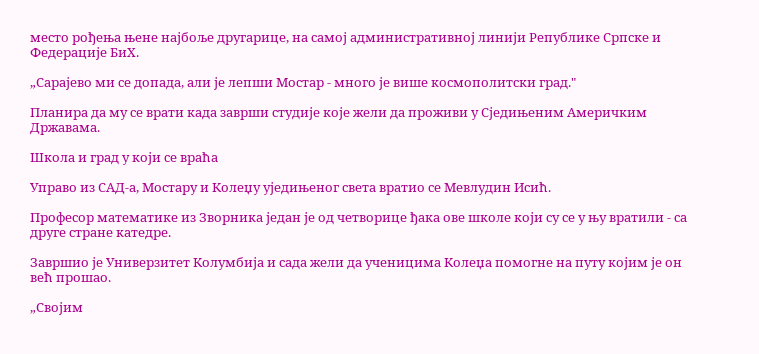место рођења њене најбоље другарице, на самој административној линији Републике Српске и Федерације БиХ.

„Сарајево ми се допада, али је лепши Мостар - много је више космополитски град."

Планира да му се врати када заврши студије које жели да проживи у Сједињеним Америчким Државама.

Школа и град у који се враћа

Управо из САД-а, Мостару и Колеџу уједињеног света вратио се Мевлудин Исић.

Професор математике из Зворника један је од четворице ђака ове школе који су се у њу вратили - са друге стране катедре.

Завршио је Универзитет Колумбија и сада жели да ученицима Колеџа помогне на путу којим је он већ прошао.

„Својим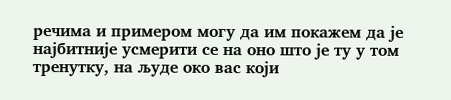речима и примером могу да им покажем да је најбитније усмерити се на оно што је ту у том тренутку, на људе око вас који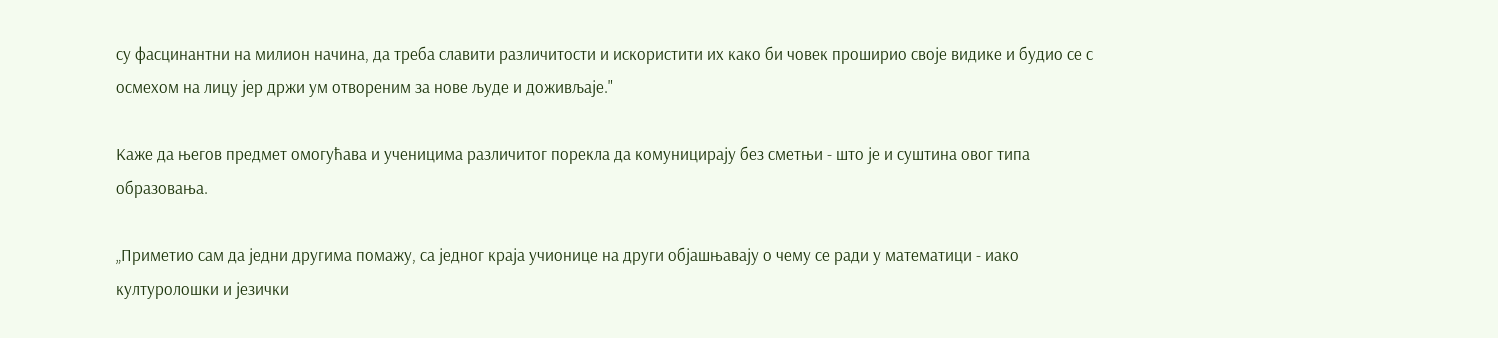су фасцинантни на милион начина, да треба славити различитости и искористити их како би човек проширио своје видике и будио се с осмехом на лицу јер држи ум отвореним за нове људе и доживљаје."

Каже да његов предмет омогућава и ученицима различитог порекла да комуницирају без сметњи - што је и суштина овог типа образовања.

„Приметио сам да једни другима помажу, са једног краја учионице на други објашњавају о чему се ради у математици - иако културолошки и језички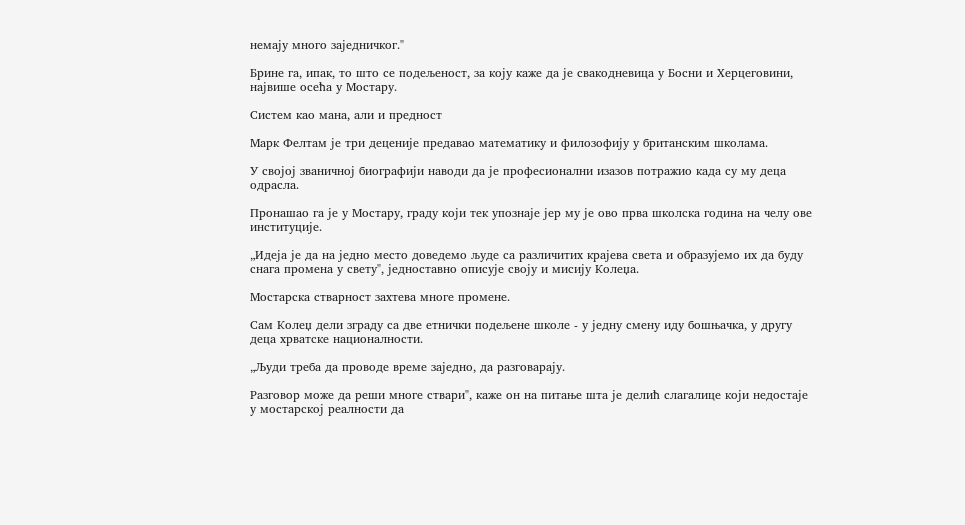немају много заједничког."

Брине га, ипак, то што се подељеност, за коју каже да је свакодневица у Босни и Херцеговини, највише осећа у Мостару.

Систем као мана, али и предност

Марк Фелтам је три деценије предавао математику и филозофију у британским школама.

У својој званичној биографији наводи да је професионални изазов потражио када су му деца одрасла.

Пронашао га је у Мостару, граду који тек упознаје јер му је ово прва школска година на челу ове институције.

„Идеја је да на једно место доведемо људе са различитих крајева света и образујемо их да буду снага промена у свету", једноставно описује своју и мисију Колеџа.

Мостарска стварност захтева многе промене.

Сам Колеџ дели зграду са две етнички подељене школе - у једну смену иду бошњачка, у другу деца хрватске националности.

„Људи треба да проводе време заједно, да разговарају.

Разговор може да реши многе ствари", каже он на питање шта је делић слагалице који недостаје у мостарској реалности да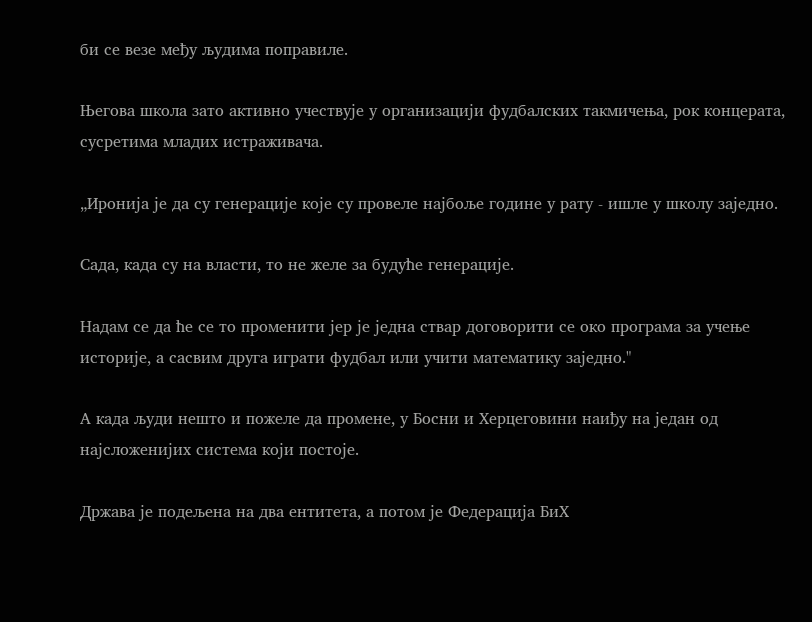би се везе међу људима поправиле.

Његова школа зато активно учествује у организацији фудбалских такмичења, рок концерата, сусретима младих истраживача.

„Иронија је да су генерације које су провеле најбоље године у рату - ишле у школу заједно.

Сада, када су на власти, то не желе за будуће генерације.

Надам се да ће се то променити јер је једна ствар договорити се око програма за учење историје, а сасвим друга играти фудбал или учити математику заједно."

А када људи нешто и пожеле да промене, у Босни и Херцеговини наиђу на један од најсложенијих система који постоје.

Држава је подељена на два ентитета, а потом је Федерација БиХ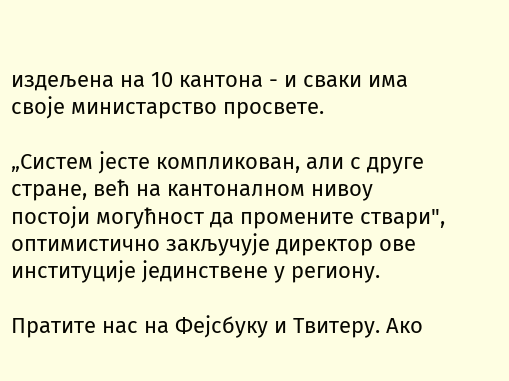издељена на 10 кантона - и сваки има своје министарство просвете.

„Систем јесте компликован, али с друге стране, већ на кантоналном нивоу постоји могућност да промените ствари", оптимистично закључује директор ове институције јединствене у региону.

Пратите нас на Фејсбуку и Твитеру. Ако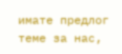имате предлог теме за нас,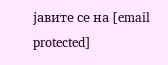јавите се на [email protected]